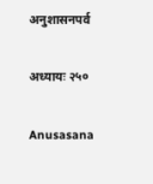अनुशासनपर्व

अध्यायः २५०

Anusasana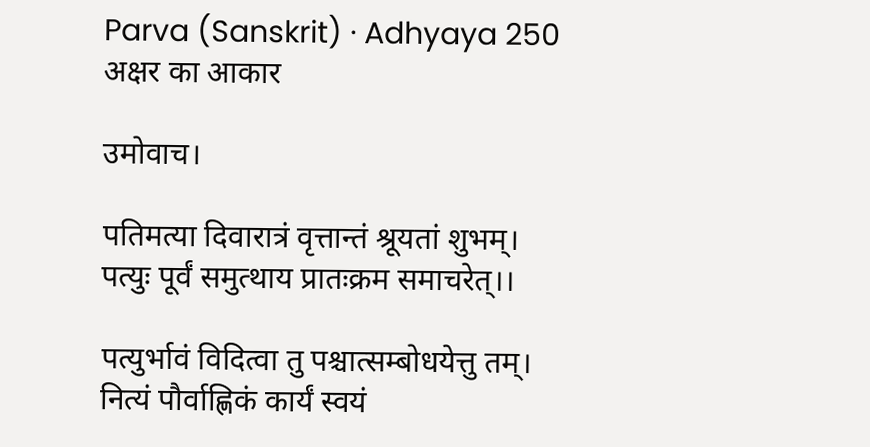Parva (Sanskrit) · Adhyaya 250
अक्षर का आकार

उमोवाच।

पतिमत्या दिवारात्रं वृत्तान्तं श्रूयतां शुभम्।
पत्युः पूर्वं समुत्थाय प्रातःक्रम समाचरेत्।।

पत्युर्भावं विदित्वा तु पश्चात्सम्बोधयेत्तु तम्।
नित्यं पौर्वाह्णिकं कार्यं स्वयं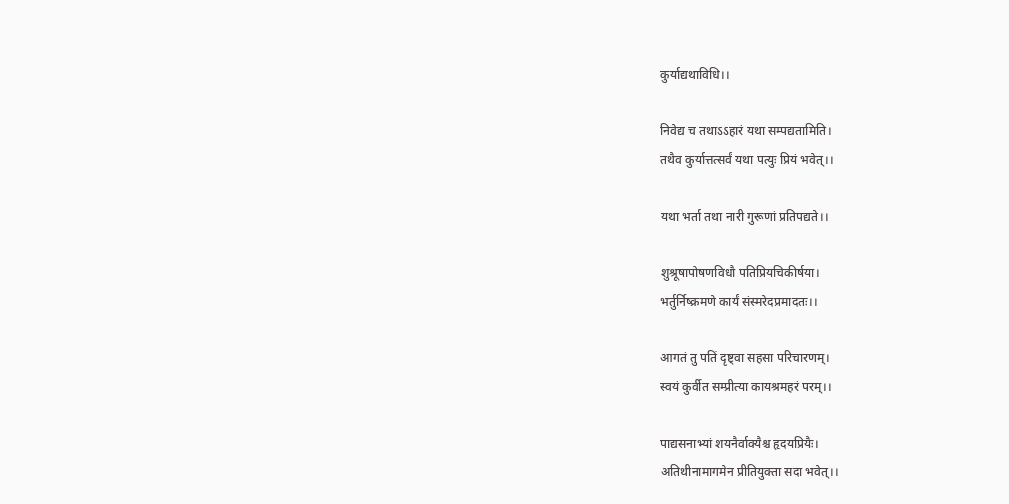कुर्याद्यथाविधि।।

निवेद्य च तथाऽऽहारं यथा सम्पद्यतामिति।
तथैव कुर्यात्तत्सर्वं यथा पत्युः प्रियं भवेत्।।

यथा भर्ता तथा नारी गुरूणां प्रतिपद्यते।।

शुश्रूषापोषणविधौ पतिप्रियचिकीर्षया।
भर्तुर्निष्क्रमणे कार्यं संस्मरेदप्रमादतः।।

आगतं तु पतिं दृष्ट्वा सहसा परिचारणम्।
स्वयं कुर्वीत सम्प्रीत्या कायश्रमहरं परम्।।

पाद्यसनाभ्यां शयनैर्वाक्यैश्च हृदयप्रियैः।
अतिथीनामागमेन प्रीतियुक्ता सदा भवेत्।।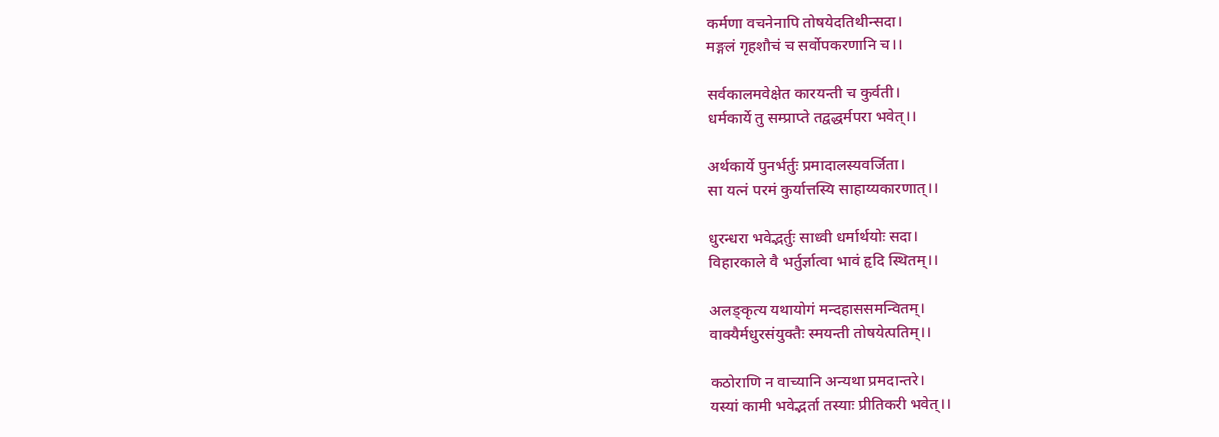कर्मणा वचनेनापि तोषयेदतिथीन्सदा।
मङ्गलं गृहशौचं च सर्वोपकरणानि च।।

सर्वकालमवेक्षेत कारयन्ती च कुर्वती।
धर्मकार्ये तु सम्प्राप्ते तद्वद्धर्मपरा भवेत्।।

अर्थकार्ये पुनर्भर्तुः प्रमादालस्यवर्जिता।
सा यत्नं परमं कुर्यात्तस्यि साहाय्यकारणात्।।

धुरन्धरा भवेद्भर्तुः साध्वी धर्मार्थयोः सदा।
विहारकाले वै भर्तुर्ज्ञात्वा भावं हृदि स्थितम्।।

अलङ्कृत्य यथायोगं मन्दहाससमन्वितम्।
वाक्यैर्मधुरसंयुक्तैः स्मयन्ती तोषयेत्पतिम्।।

कठोराणि न वाच्यानि अन्यथा प्रमदान्तरे।
यस्यां कामी भवेद्भर्ता तस्याः प्रीतिकरी भवेत्।।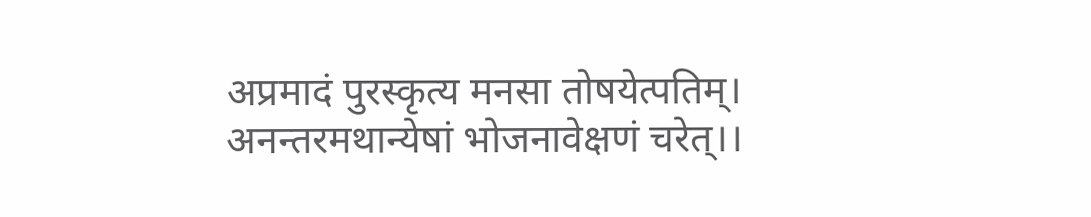अप्रमादं पुरस्कृत्य मनसा तोषयेत्पतिम्।
अनन्तरमथान्येषां भोजनावेक्षणं चरेत्।।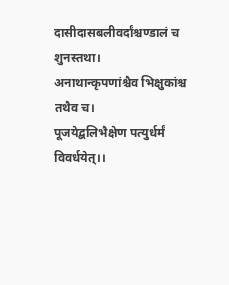दासीदासबलीवर्दांश्चण्डालं च शुनस्तथा।
अनाथान्कृपणांश्चैव भिक्षुकांश्च तथैव च।
पूजयेद्बलिभैक्षेण पत्युर्धर्मं विवर्धयेत्।।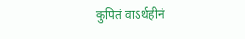कुपितं वाऽर्थहीनं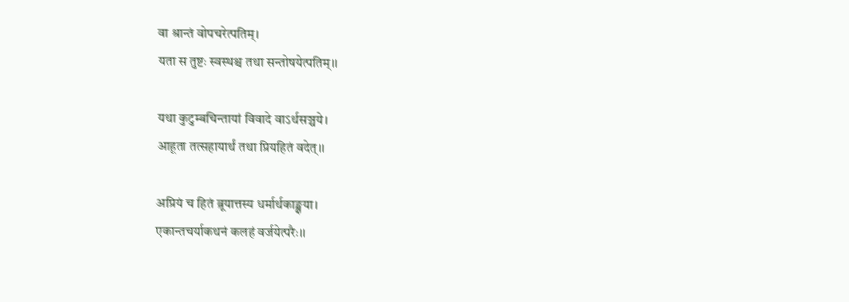वा श्रान्तं वोपचरेत्पतिम्।
यता स तुष्टः स्वस्थश्च तथा सन्तोषयेत्पतिम्।।

यथा कुटुम्बचिन्तायां विवादे वाऽर्थसञ्चये।
आहूता तत्सहायार्थं तथा प्रियहितं वदेत्।।

अप्रियं च हितं ब्रूयात्तस्य धर्मार्थकाङ्क्षया।
एकान्तचर्याकथनं कलहं वर्जयेत्परैः।।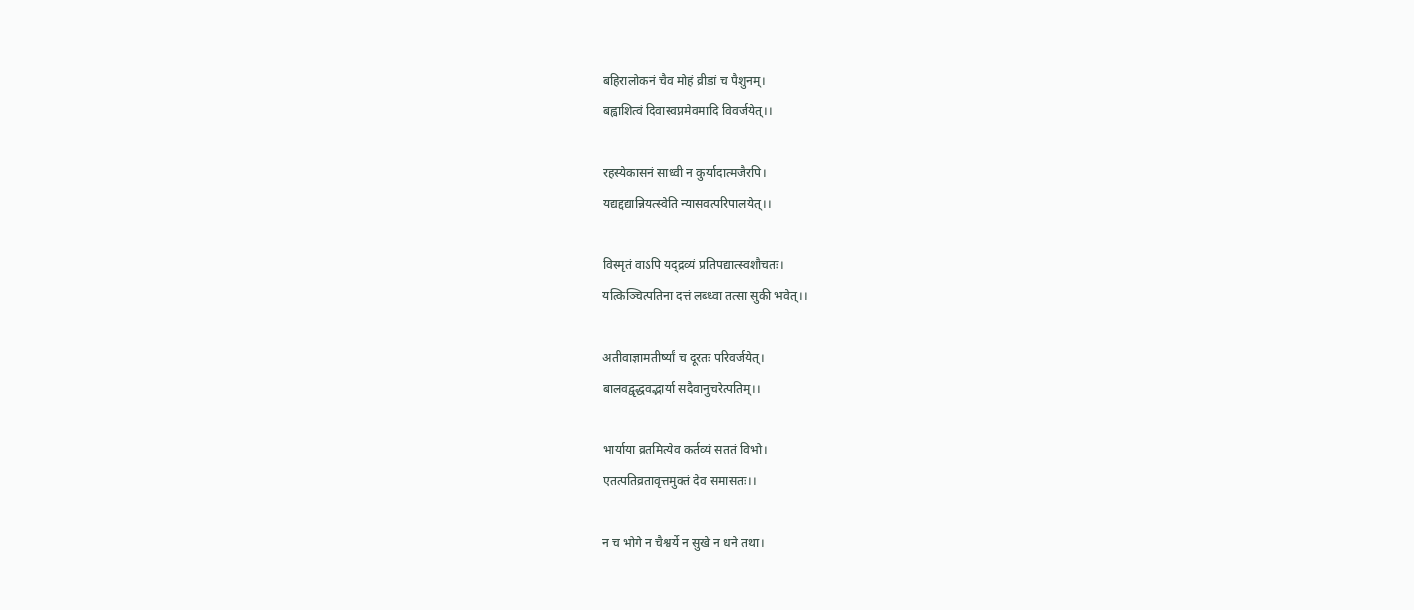बहिरालोकनं चैव मोहं व्रीडां च पैशुनम्।
बह्वाशित्वं दिवास्वप्नमेवमादि विवर्जयेत्।।

रहस्येकासनं साध्वी न कुर्यादात्मजैरपि।
यद्यद्दद्यान्नियत्स्वेति न्यासवत्परिपालयेत्।।

विस्मृतं वाऽपि यद्द्रव्यं प्रतिपद्यात्स्वशौचतः।
यत्किञ्चित्पतिना दत्तं लब्ध्वा तत्सा सुकी भवेत्।।

अतीवाज्ञामतीर्ष्यां च दूरतः परिवर्जयेत्।
बालवद्वृद्धवद्भार्या सदैवानुचरेत्पतिम्।।

भार्याया व्रतमित्येव कर्तव्यं सततं विभो।
एतत्पतिव्रतावृत्तमुक्तं देव समासतः।।

न च भोगे न चैश्वर्ये न सुखे न धने तथा।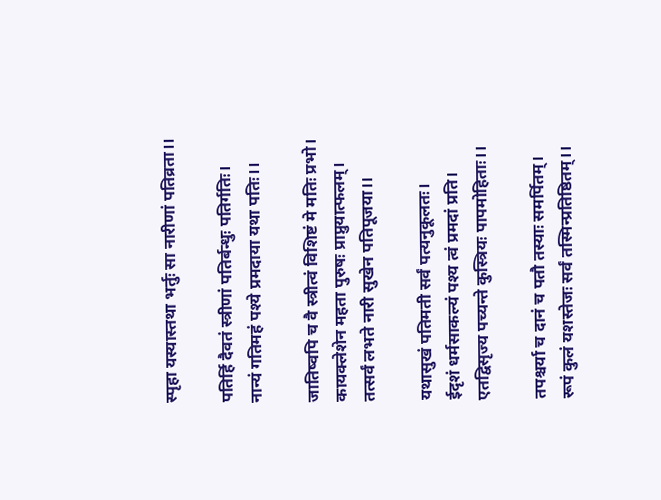स्पृहा यस्यास्तथा भर्तुः सा नारीणां पतिव्रता।।

पतिर्हि दैवतं स्त्रीणां पतिर्बन्धुः पतिर्गतिः।
नान्यं गतिमहं पश्ये प्रमदाया यथा पतिः।।

जातिष्वपि च वै स्त्रीत्वं विशिष्टं मे मतिः प्रभो।
कायक्लेशेन महता पुरुषः प्राप्नुयात्फलम्।
तत्सर्वं लभते नारी सुखेन पतिपूजया।।

यथासुखं पतिमती सर्वं पत्यनुकूलतः।
ईदृशं धर्मसाकल्यं पश्य त्वं प्रमदां प्रति।
एतद्विसृज्य पच्यन्ते कुस्त्रियः पापमोहिताः।।

तपश्चर्या च दानं च पतौ तस्याः समर्पितम्।
रूपं कुलं यशस्तेजः सर्वं तस्मिन्प्रतिष्ठितम्।।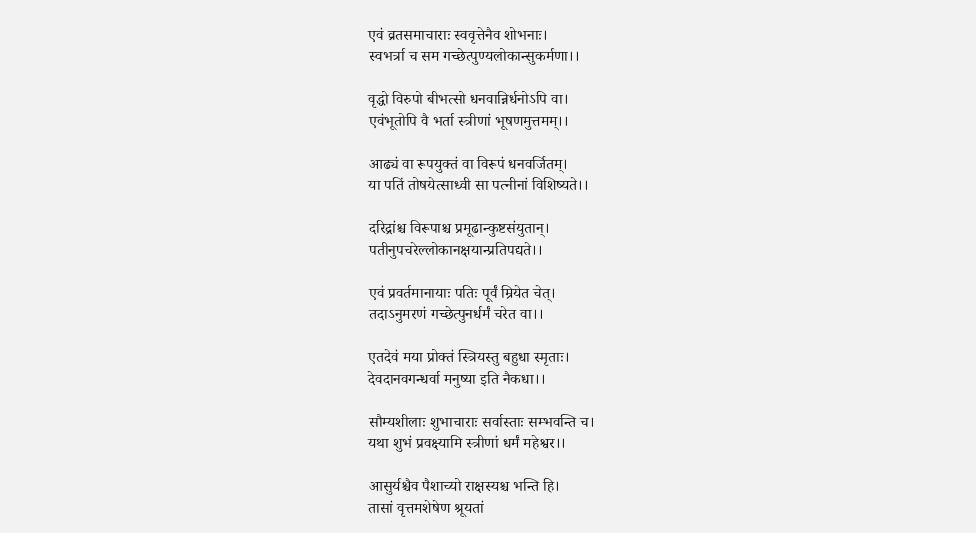एवं व्रतसमाचाराः स्ववृत्तेनैव शोभनाः।
स्वभर्त्रा च सम गच्छेत्पुण्यलोकान्सुकर्मणा।।

वृद्धो विरुपो बीभत्सो धनवान्निर्धनोऽपि वा।
एवंभूतोपि वै भर्ता स्त्रीणां भूषणमुत्तमम्।।

आढ्यं वा रूपयुक्तं वा विरूपं धनवर्जितम्।
या पतिं तोषयेत्साध्वी सा पत्नीनां विशिष्यते।।

दरिद्रांश्च विरूपाश्च प्रमूढान्कुष्टसंयुतान्।
पतीनुपचरेल्लोकानक्षयान्प्रतिपद्यते।।

एवं प्रवर्तमानायाः पतिः पूर्वं म्रियेत चेत्।
तदाऽनुमरणं गच्छेत्पुनर्धर्मं चरेत वा।।

एतदेवं मया प्रोक्तं स्त्रियस्तु बहुधा स्मृताः।
देवदानवगन्धर्वा मनुष्या इति नैकधा।।

सौम्यशीलाः शुभाचाराः सर्वास्ताः सम्भवन्ति च।
यथा शुभं प्रवक्ष्यामि स्त्रीणां धर्मं महेश्वर।।

आसुर्यश्चैव पैशाच्यो राक्षस्यश्च भन्ति हि।
तासां वृत्तमशेषेण श्रूयतां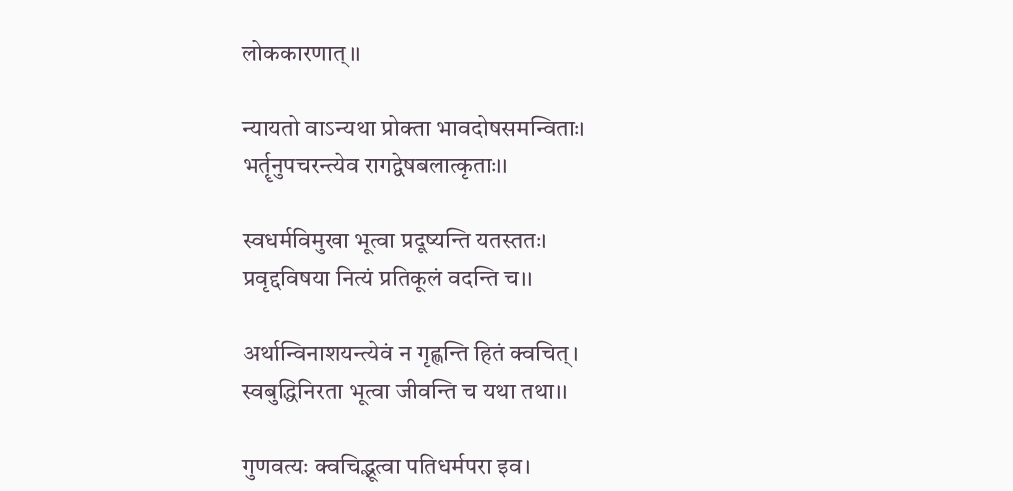लोककारणात्।।

न्यायतो वाऽन्यथा प्रोक्ता भावदोषसमन्विताः।
भर्तॄनुपचरन्त्येव रागद्वेषबलात्कृताः।।

स्वधर्मविमुखा भूत्वा प्रदूष्यन्ति यतस्ततः।
प्रवृद्दविषया नित्यं प्रतिकूलं वदन्ति च।।

अर्थान्विनाशयन्त्येवं न गृह्णन्ति हितं क्वचित्।
स्वबुद्धिनिरता भूत्वा जीवन्ति च यथा तथा।।

गुणवत्यः क्वचिद्भूत्वा पतिधर्मपरा इव।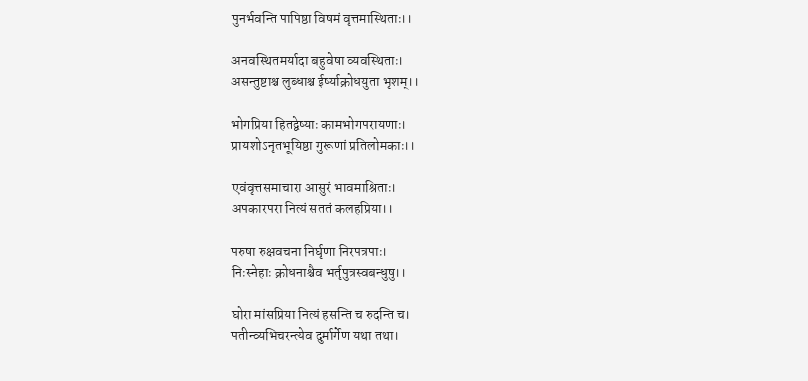पुनर्भवन्ति पापिष्ठा विषमं वृत्तमास्थिताः।।

अनवस्थितमर्यादा बहुवेषा व्यवस्थिताः।
असन्तुष्टाश्च लुब्धाश्च ईर्ष्याक्रोधयुता भृशम्।।

भोगप्रिया हितद्वेष्याः कामभोगपरायणाः।
प्रायशोऽनृतभूयिष्ठा गुरूणां प्रतिलोमकाः।।

एवंवृत्तसमाचारा आसुरं भावमाश्रिताः।
अपकारपरा नित्यं सततं कलहप्रिया।।

परुषा रुक्षवचना निर्घृणा निरपत्रपाः।
निःस्नेहाः क्रोधनाश्चैव भर्तृपुत्रस्वबन्धुषु।।

घोरा मांसप्रिया नित्यं हसन्ति च रुदन्ति च।
पतीन्व्यभिचरन्त्येव दुर्मार्गेण यथा तथा।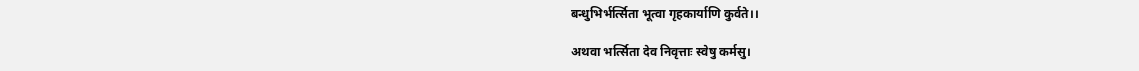बन्धुभिर्भर्त्सिता भूत्वा गृहकार्याणि कुर्वते।।

अथवा भर्त्सिता देव निवृत्ताः स्वेषु कर्मसु।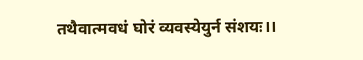तथैवात्मवधं घोरं व्यवस्येयुर्न संशयः।।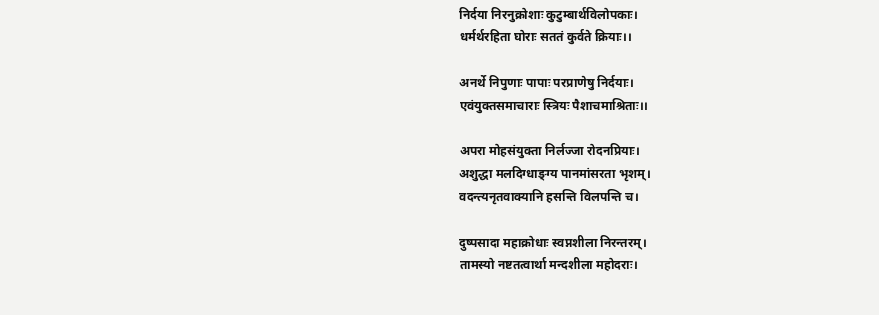निर्दया निरनुक्रोशाः कुटुम्बार्थविलोपकाः।
धर्मर्थरहिता घोराः सततं कुर्वते क्रियाः।।

अनर्थे निपुणाः पापाः परप्राणेषु निर्दयाः।
एवंयुक्तसमाचाराः स्त्रियः पैशाचमाश्रिताः।।

अपरा मोहसंयुक्ता निर्लज्जा रोदनप्रियाः।
अशुद्धा मलदिग्धाङ्ग्य पानमांसरता भृशम्।
वदन्त्यनृतवाक्यानि हसन्ति विलपन्ति च।

दुष्पसादा महाक्रोधाः स्वप्नशीला निरन्तरम्।
तामस्यो नष्टतत्वार्था मन्दशीला महोदराः।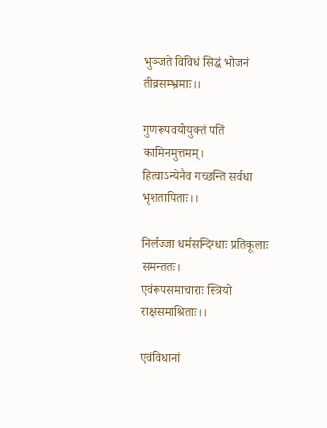भुञ्जते विविधं सिद्धं भोजनं तीव्रसम्भ्रमाः।।

गुणरूपवयोयुक्तं पतिं कामिनमुत्तमम्।
हित्वाऽन्येनैव गच्छन्ति सर्वधा भृशतापिताः।।

निर्लज्जा धर्मसन्दिग्धाः प्रतिकूलाः समन्ततः।
एवंरूपसमाचाराः स्त्रियो राक्षसमाश्रिताः।।

एवंविधानां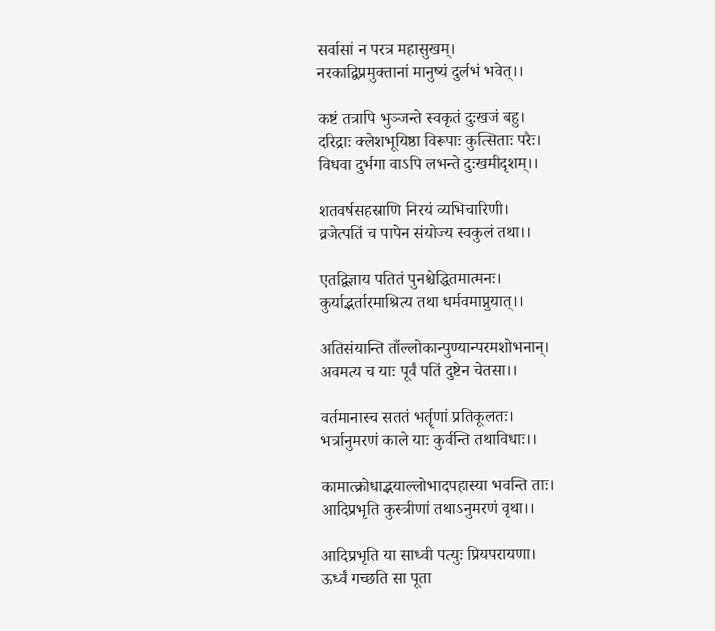सर्वासां न परत्र महासुखम्।
नरकाद्विप्रमुक्तानां मानुष्यं दुर्लभं भवेत्।।

कष्टं तत्रापि भुञ्जन्ते स्वकृतं दुःखजं बहु।
दरिद्राः क्लेशभूयिष्ठा विरूपाः कुत्सिताः परैः।
विधवा दुर्भगा वाऽपि लभन्ते दुःखमीदृशम्।।

शतवर्षसहस्राणि निरयं व्यभिचारिणी।
व्रजेत्पतिं च पापेन संयोज्य स्वकुलं तथा।।

एतद्विज्ञाय पतितं पुनश्चेद्धितमात्मनः।
कुर्याद्भर्तारमाश्रित्य तथा धर्मवमाप्नुयात्।।

अतिसंयान्ति ताँल्लोकान्पुण्यान्परमशोभनान्।
अवमत्य च याः पूर्वं पतिं दुष्टेन चेतसा।।

वर्तमानास्च सततं भर्तॄणां प्रतिकूलतः।
भर्त्रानुमरणं काले याः कुर्वन्ति तथाविधाः।।

कामात्क्रोधाद्भयाल्लोभादपहास्या भवन्ति ताः।
आदिप्रभृति कुस्त्रीणां तथाऽनुमरणं वृथा।।

आदिप्रभृति या साध्वी पत्युः प्रियपरायणा।
ऊर्ध्वं गच्छति सा पूता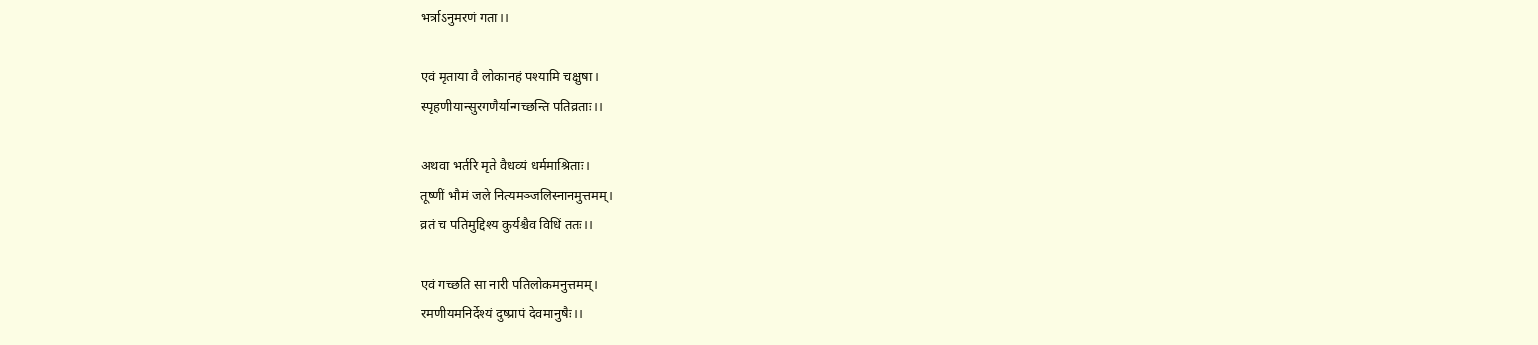भर्त्राऽनुमरणं गता।।

एवं मृताया वै लोकानहं पश्यामि चक्षुषा।
स्पृहणीयान्सुरगणैर्यान्गच्छन्ति पतिव्रताः।।

अथवा भर्तरि मृते वैधव्यं धर्ममाश्रिताः।
तूष्णीं भौमं जले नित्यमञ्जलिस्नानमुत्तमम्।
व्रतं च पतिमुद्दिश्य कुर्यश्चैव विधिं ततः।।

एवं गच्छति सा नारी पतिलोकमनुत्तमम्।
रमणीयमनिर्देश्यं दुष्प्रापं देवमानुषैः।।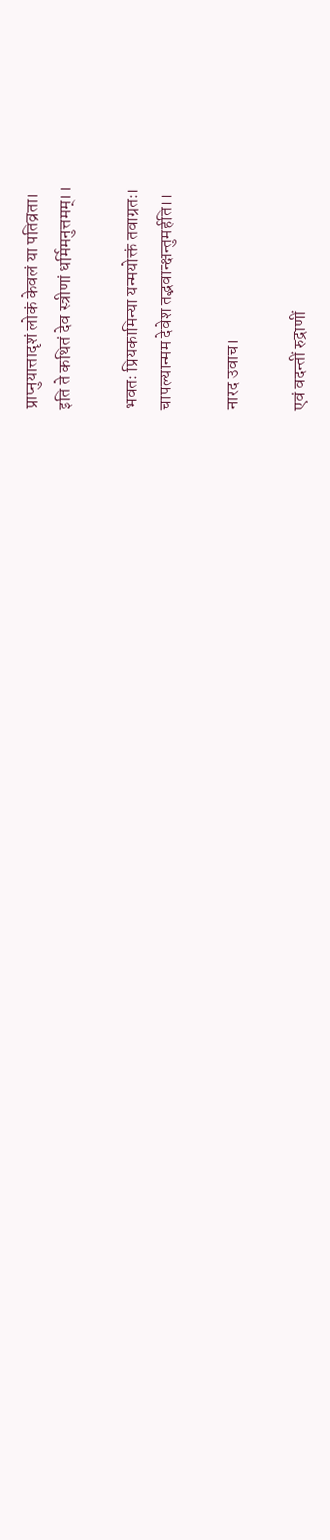प्राप्नुयात्तादृशं लोकं केवलं या पतिव्रता।
इति ते कथितं देव स्त्रीणां धर्मिमनुत्तमम्।।

भवतः प्रियकामिन्या यन्मयोक्तं तवाग्रतः।
चापल्यान्मम देवेश तद्भवान्क्षन्तुमर्हति।।

नारद उवाच।

एवं वदन्तीं रुद्राणीं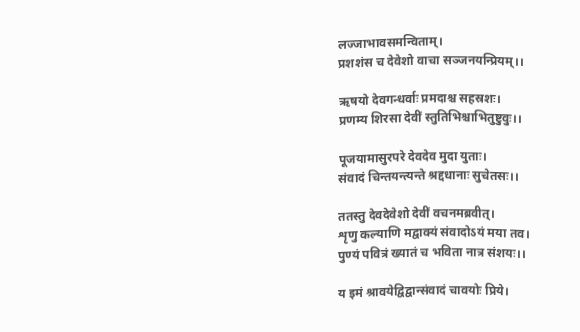लज्जाभावसमन्विताम्।
प्रशशंस च देवेशो वाचा सञ्जनयन्प्रियम्।।

ऋषयो देवगन्धर्वाः प्रमदाश्च सहस्रशः।
प्रणम्य शिरसा देवीं स्तुतिभिश्चाभितुष्टुवुः।।

पूजयामासुरपरे देवदेव मुदा युताः।
संवादं चिन्तयन्त्यन्ते श्रद्दधानाः सुचेतसः।।

ततस्तु देवदेवेशो देवीं वचनमब्रवीत्।
शृणु कल्याणि मद्वाक्यं संवादोऽयं मया तव।
पुण्यं पवित्रं ख्यातं च भविता नात्र संशयः।।

य इमं श्रावयेद्विद्वान्संवादं चावयोः प्रिये।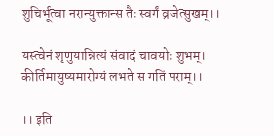शुचिर्भूत्वा नरान्युक्तान्स तैः स्वर्गं व्रजेत्सुखम्।।

यस्त्वेनं शृणुयान्नित्यं संवादं चावयोः शुभम्।
कीर्तिमायुष्यमारोग्यं लभते स गतिं पराम्।।

।। इति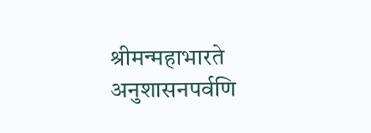श्रीमन्महाभारते अनुशासनपर्वणि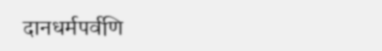दानधर्मपर्वणि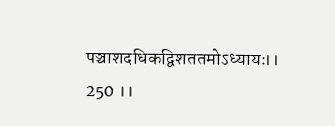पञ्चाशदधिकद्विशततमोऽध्यायः।। 250 ।।